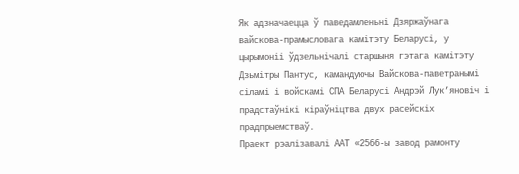Як адзначаецца ў паведамленьні Дзяржаўнага вайскова-прамысловага камітэту Беларусі, у цырымоніі ўдзельнічалі старшыня гэтага камітэту Дзьмітры Пантус, камандуючы Вайскова-паветранымі сіламі і войскамі СПА Беларусі Андрэй Лук’яновіч і прадстаўнікі кіраўніцтва двух расейскіх прадпрыемстваў.
Праект рэалізавалі ААТ «2566-ы завод рамонту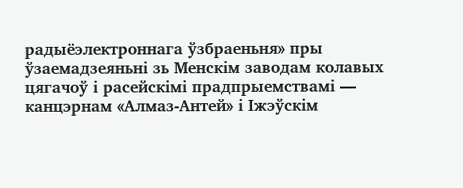радыёэлектроннага ўзбраеньня» пры ўзаемадзеяньні зь Менскім заводам колавых цягачоў і расейскімі прадпрыемствамі — канцэрнам «Алмаз-Антей» і Іжэўскім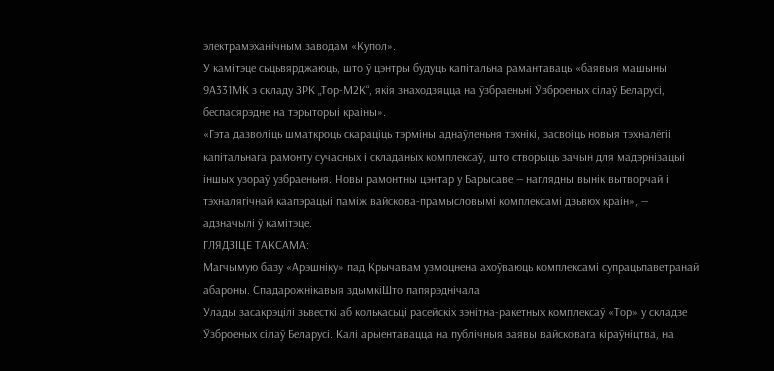электрамэханічным заводам «Купол».
У камітэце сьцьвярджаюць, што ў цэнтры будуць капітальна рамантаваць «баявыя машыны 9А331МК з складу ЗРК „Тор-М2К“, якія знаходзяцца на ўзбраеньні Ўзброеных сілаў Беларусі, беспасярэдне на тэрыторыі краіны».
«Гэта дазволіць шматкроць скараціць тэрміны аднаўленьня тэхнікі, засвоіць новыя тэхналёгіі капітальнага рамонту сучасных і складаных комплексаў, што створыць зачын для мадэрнізацыі іншых узораў узбраеньня. Новы рамонтны цэнтар у Барысаве — наглядны вынік вытворчай і тэхналягічнай каапэрацыі паміж вайскова-прамысловымі комплексамі дзьвюх краін», — адзначылі ў камітэце.
ГЛЯДЗІЦЕ ТАКСАМА:
Магчымую базу «Арэшніку» пад Крычавам узмоцнена ахоўваюць комплексамі супрацьпаветранай абароны. Спадарожнікавыя здымкіШто папярэднічала
Улады засакрэцілі зьвесткі аб колькасьці расейскіх зэнітна-ракетных комплексаў «Тор» у складзе Ўзброеных сілаў Беларусі. Калі арыентавацца на публічныя заявы вайсковага кіраўніцтва, на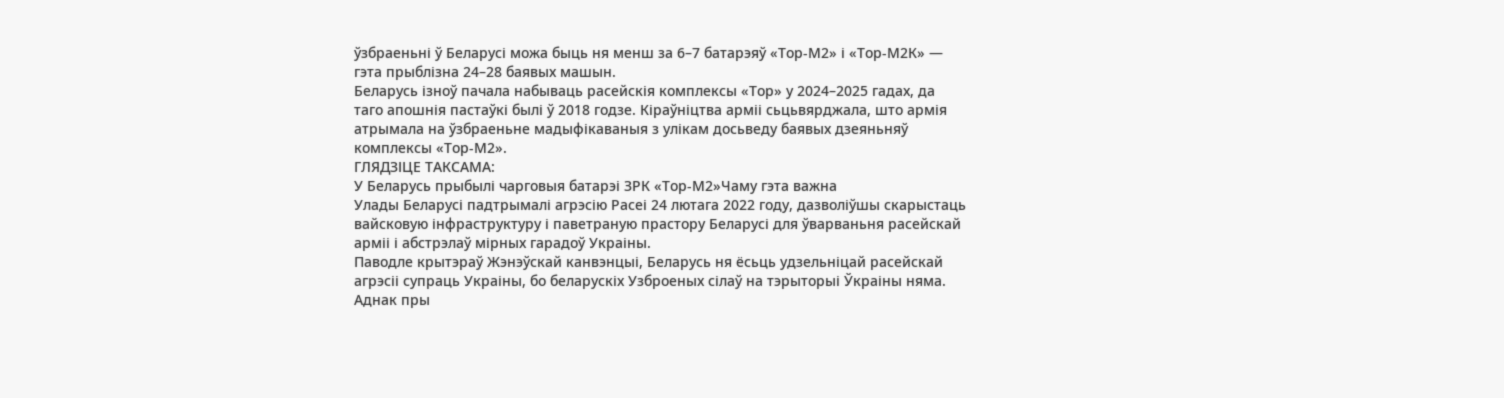ўзбраеньні ў Беларусі можа быць ня менш за 6–7 батарэяў «Тор-М2» і «Тор-М2К» — гэта прыблізна 24–28 баявых машын.
Беларусь ізноў пачала набываць расейскія комплексы «Тор» у 2024–2025 гадах, да таго апошнія пастаўкі былі ў 2018 годзе. Кіраўніцтва арміі сьцьвярджала, што армія атрымала на ўзбраеньне мадыфікаваныя з улікам досьведу баявых дзеяньняў комплексы «Тор-М2».
ГЛЯДЗІЦЕ ТАКСАМА:
У Беларусь прыбылі чарговыя батарэі ЗРК «Тор-М2»Чаму гэта важна
Улады Беларусі падтрымалі агрэсію Расеі 24 лютага 2022 году, дазволіўшы скарыстаць вайсковую інфраструктуру і паветраную прастору Беларусі для ўварваньня расейскай арміі і абстрэлаў мірных гарадоў Украіны.
Паводле крытэраў Жэнэўскай канвэнцыі, Беларусь ня ёсьць удзельніцай расейскай агрэсіі супраць Украіны, бо беларускіх Узброеных сілаў на тэрыторыі Ўкраіны няма. Аднак пры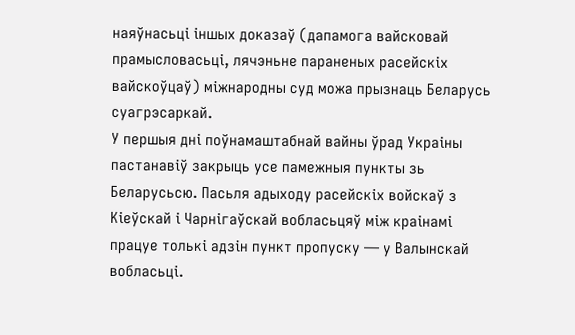наяўнасьці іншых доказаў (дапамога вайсковай прамысловасьці, лячэньне параненых расейскіх вайскоўцаў) міжнародны суд можа прызнаць Беларусь суагрэсаркай.
У першыя дні поўнамаштабнай вайны ўрад Украіны пастанавіў закрыць усе памежныя пункты зь Беларусьсю. Пасьля адыходу расейскіх войскаў з Кіеўскай і Чарнігаўскай вобласьцяў між краінамі працуе толькі адзін пункт пропуску — у Валынскай вобласьці.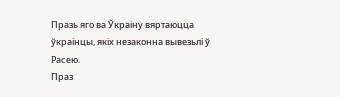Празь яго ва Ўкраіну вяртаюцца ўкраінцы, якіх незаконна вывезьлі ў Расею.
Праз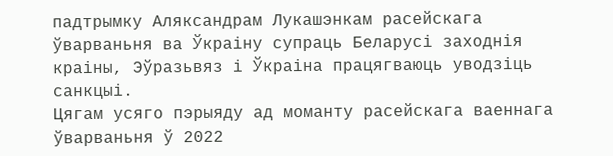падтрымку Аляксандрам Лукашэнкам расейскага ўварваньня ва Ўкраіну супраць Беларусі заходнія краіны, Эўразьвяз і Ўкраіна працягваюць уводзіць санкцыі.
Цягам усяго пэрыяду ад моманту расейскага ваеннага ўварваньня ў 2022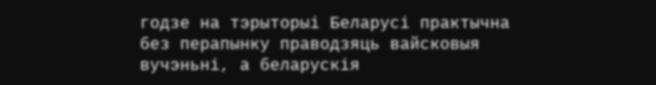годзе на тэрыторыі Беларусі практычна без перапынку праводзяць вайсковыя вучэньні, а беларускія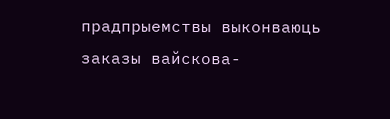прадпрыемствы выконваюць заказы вайскова-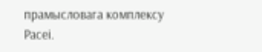прамысловага комплексу Расеі.